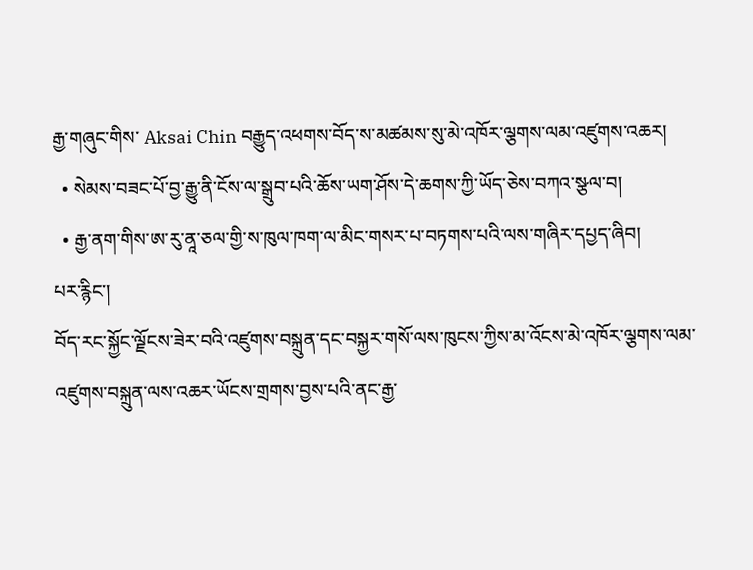རྒྱ་གཞུང་གིས་ Aksai Chin བརྒྱུད་འཕགས་བོད་ས་མཚམས་སུ་མེ་འཁོར་ལྕགས་ལམ་འཛུགས་འཆར།
  • སེམས་བཟང་པོ་བྱ་རྒྱུ་ནི་ངོས་ལ་སྒྲུབ་པའི་ཆོས་ཡག་ཤོས་དེ་ཆགས་ཀྱི་ཡོད་ཅེས་བཀའ་སྩལ་བ།
  • རྒྱ་ནག་གིས་ཨ་རུ་ནཱ་ཅལ་གྱི་ས་ཁུལ་ཁག་ལ་མིང་གསར་པ་བཏགས་པའི་ལས་གཞིར་དཔྱད་ཞིབ།
པར་རྙིང་།
བོད་རང་སྐྱོང་ལྗོངས་ཟེར་བའི་འཛུགས་བསྐྲུན་དང་བསྐྱར་གསོ་ལས་ཁུངས་ཀྱིས་མ་འོངས་མེ་འཁོར་ལྕགས་ལམ་འཛུགས་བསྐྲུན་ལས་འཆར་ཡོངས་གྲགས་བྱས་པའི་ནང་རྒྱ་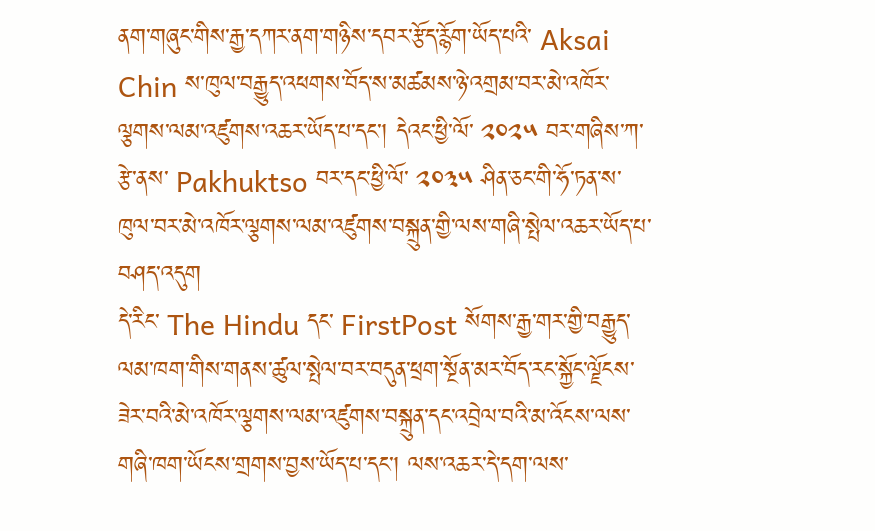ནག་གཞུང་གིས་རྒྱ་དཀར་ནག་གཉིས་དབར་རྩོད་རྙོག་ཡོད་པའི་ Aksai Chin ས་ཁུལ་བརྒྱུད་འཕགས་བོད་ས་མཚམས་ཉེ་འགྲམ་བར་མེ་འཁོར་ལྕགས་ལམ་འཛུགས་འཆར་ཡོད་པ་དང་། དེའང་ཕྱི་ལོ་ ༢༠༢༥ བར་གཞིས་ཀ་རྩེ་ནས་ Pakhuktso བར་དང་ཕྱི་ལོ་ ༢༠༣༥ ཤིན་ཅང་གི་ཧོ་ཏན་ས་ཁུལ་བར་མེ་འཁོར་ལྕགས་ལམ་འཛུགས་བསྐྲུན་གྱི་ལས་གཞི་སྤེལ་འཆར་ཡོད་པ་བཤད་འདུག
དེ་རིང་ The Hindu དང་ FirstPost སོགས་རྒྱ་གར་གྱི་བརྒྱུད་ལམ་ཁག་གིས་གནས་ཚུལ་སྤེལ་བར་བདུན་ཕྲག་སྔོན་མར་བོད་རང་སྐྱོང་ལྗོངས་ཟེར་བའི་མེ་འཁོར་ལྕགས་ལམ་འཛུགས་བསྐྲུན་དང་འབྲེལ་བའི་མ་འོངས་ལས་གཞི་ཁག་ཡོངས་གྲགས་བྱས་ཡོད་པ་དང་། ལས་འཆར་དེ་དག་ལས་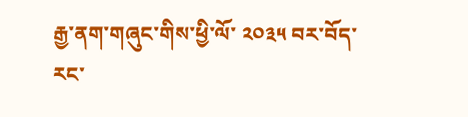རྒྱ་ནག་གཞུང་གིས་ཕྱི་ལོ་ ༢༠༣༥ བར་བོད་རང་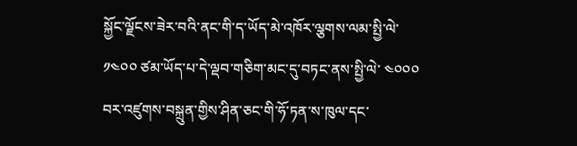སྐྱོང་ལྗོངས་ཟེར་བའི་ནང་གི་ད་ཡོད་མེ་འཁོར་ལྕགས་ལམ་སྤྱི་ལེ་ ༡༤༠༠ ཙམ་ཡོད་པ་དེ་ལྡབ་གཅིག་མང་དུ་བཏང་ནས་སྤྱི་ལེ་ ༤༠༠༠ བར་འཛུགས་བསྐྲུན་གྱིས་ཤིན་ཅང་གི་ཧོ་ཏན་ས་ཁུལ་དང་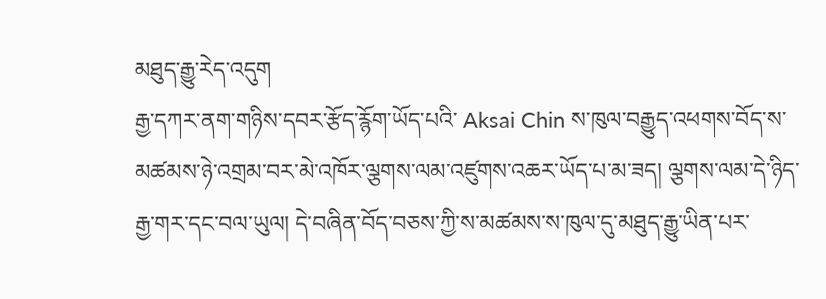མཐུད་རྒྱུ་རེད་འདུག
རྒྱ་དཀར་ནག་གཉིས་དབར་རྩོད་རྙོག་ཡོད་པའི་ Aksai Chin ས་ཁུལ་བརྒྱུད་འཕགས་བོད་ས་མཚམས་ཉེ་འགྲམ་བར་མེ་འཁོར་ལྕགས་ལམ་འཛུགས་འཆར་ཡོད་པ་མ་ཟད། ལྕགས་ལམ་དེ་ཉིད་རྒྱ་གར་དང་བལ་ཡུལ། དེ་བཞིན་བོད་བཅས་ཀྱི་ས་མཚམས་ས་ཁུལ་དུ་མཐུད་རྒྱུ་ཡིན་པར་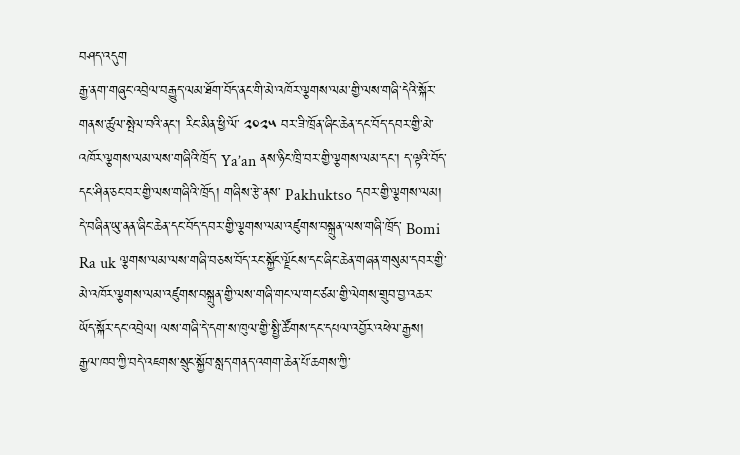བཤད་འདུག
རྒྱ་ནག་གཞུང་འབྲེལ་བརྒྱུད་ལམ་ཐོག་བོད་ནང་གི་མེ་འཁོར་ལྕགས་ལམ་གྱི་ལས་གཞི་དེའི་སྐོར་གནས་ཚུལ་སྤེལ་བའི་ནང་། རིང་མིན་ཕྱི་ལོ་ ༢༠༢༥ བར་ཟི་ཁྲོན་ཞིང་ཆེན་དང་བོད་དབར་གྱི་མེ་འཁོར་ལྕགས་ལམ་ལས་གཞིའི་ཁྲོད་ Ya’an ནས་ཉིང་ཁྲི་བར་གྱི་ལྕགས་ལམ་དང་། ད་ལྟའི་བོད་དང་ཤིན་ཅང་བར་གྱི་ལས་གཞིའི་ཁྲོད། གཞིས་རྩེ་ནས་ Pakhuktso དབར་གྱི་ལྕགས་ལམ། དེ་བཞིན་ཡུ་ནན་ཞིང་ཆེན་དང་བོད་དབར་གྱི་ལྕགས་ལམ་འཛུགས་བསྐྲུན་ལས་གཞི་ཁྲོད་ Bomi Ra uk ལྕགས་ལམ་ལས་གཞི་བཅས་བོད་རང་སྐྱོང་ལྗོངས་དང་ཞིང་ཆེན་གཞན་གསུམ་དབར་གྱི་མེ་འཁོར་ལྕགས་ལམ་འཛུགས་བསྐྲུན་གྱི་ལས་གཞི་གང་ལ་གང་ཙམ་གྱི་ལེགས་གྲུབ་བྱ་འཆར་ཡོད་སྐོར་དང་འབྲེལ། ལས་གཞི་དེ་དག་ས་ཁུལ་གྱི་སྤྱི་ཚོགས་དང་དཔལ་འབྱོར་འཕེལ་རྒྱས། རྒྱལ་ཁབ་ཀྱི་བདེ་འཇགས་སྲུང་སྐྱོབ་སླད་གནད་འགག་ཆེན་པོ་ཆགས་ཀྱི་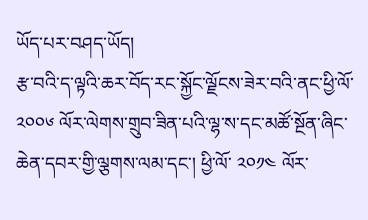ཡོད་པར་བཤད་ཡོད།
རྩ་བའི་ད་ལྟའི་ཆར་བོད་རང་སྐྱོང་ལྗོངས་ཟེར་བའི་ནང་ཕྱི་ལོ་ ༢༠༠༦ ལོར་ལེགས་གྲུབ་ཟིན་པའི་ལྷ་ས་དང་མཚོ་སྔོན་ཞིང་ཆེན་དབར་གྱི་ལྕགས་ལམ་དང་། ཕྱི་ལོ་ ༢༠༡༤ ལོར་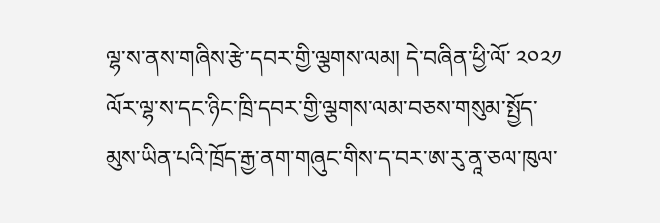ལྷ་ས་ནས་གཞིས་རྩེ་དབར་གྱི་ལྕགས་ལམ། དེ་བཞིན་ཕྱི་ལོ་ ༢༠༢༡ ལོར་ལྷ་ས་དང་ཉིང་ཁྲི་དབར་གྱི་ལྕགས་ལམ་བཅས་གསུམ་སྤྱོད་མུས་ཡིན་པའི་ཁྲོད་རྒྱ་ནག་གཞུང་གིས་ད་བར་ཨ་རུ་ནཱ་ཅལ་ཁུལ་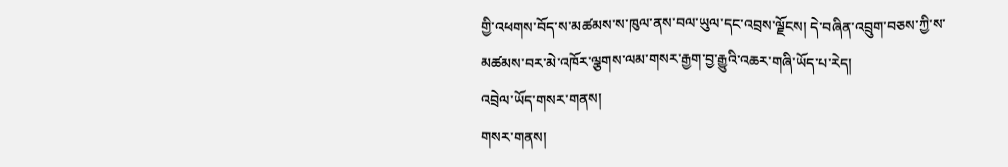གྱི་འཕགས་བོད་ས་མཚམས་ས་ཁུལ་ནས་བལ་ཡུལ་དང་འབྲས་ལྗོངས། དེ་བཞིན་འབྲུག་བཅས་ཀྱི་ས་མཚམས་བར་མེ་འཁོར་ལྕགས་ལམ་གསར་རྒྱག་བྱ་རྒྱུའི་འཆར་གཞི་ཡོད་པ་རེད།
འབྲེལ་ཡོད་གསར་གནས།
གསར་གནས།